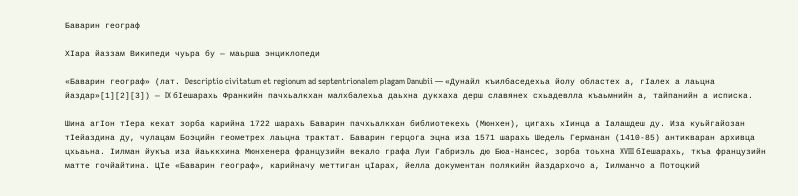Баварин географ

ХӀара йаззам Википеди чуьра бу — маьрша энциклопеди

«Баварин географ» (лат. Descriptio civitatum et regionum ad septentrionalem plagam Danubii — «Дунайл къилбаседехьа йолу областех а, гӀалех а лаьцна йаздар»[1][2][3]) — IX бӀешарахь Франкийн пачхьалкхан малхбалехьа даьхна дукхаха дерш славянех схьадевлла къаьмнийн а, тайпанийн а исписка.

Шина агӀон тӀера кехат зорба карийна 1722 шарахь Баварин пачхьалкхан библиотекехь (Мюнхен), цигахь хӀинца а Ӏалашдеш ду. Иза куьйгайозан тӀейаздина ду, чулацам Боэцийн геометрех лаьцна трактат. Баварин герцога эцна иза 1571 шарахь Шедель Германан (1410-85) антикваран архивца цхьаьна. Ӏилман йукъа иза йаьккхина Мюнхенера французийн векало графа Луи Габриэль дю Бюа-Нансес, зорба тоьхна XVIII бӀешарахь, ткъа французийн матте гочйайтина. ЦӀе «Баварин географ», карийначу меттиган цӀарах, йелла документан полякийн йаздархочо а, Ӏилманчо а Потоцкий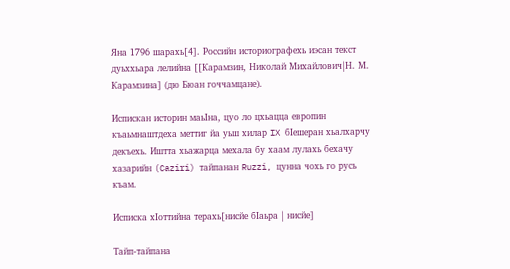Яна 1796 шарахь[4]. Российн историографехь иэсан текст дуьххьара лелийна [[Карамзин, Николай Михайлович|Н. М. Карамзина] (дю Бюан гоччамцане).

Испискан историн маьӀна, цуо ло цхьацца европин къаьмнаштдеха меттиг йа уьш хилар IX бӀешеран хьалхарчу декъехь. Иштта хьажарца мехала бу хаам лулахь бехачу хазарийн (Caziri) тайпанан Ruzzi, цунна чохь го русь къам.

Исписка хӀоттийна терахь[нисйе бӀаьра | нисйе]

Тайп-тайпана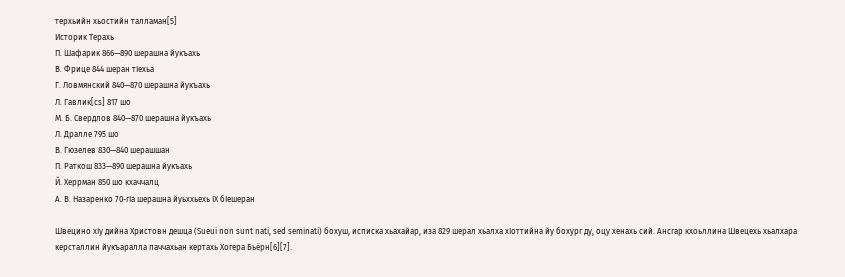терхьийн хьостийн талламан[5]
Историк Терахь
П. Шафарик 866—890 шерашна йукъахь
В. Фрице 844 шеран тӀехьа
Г. Ловмянский 840—870 шерашна йукъахь
Л. Гавлик[cs] 817 шо
М. Б. Свердлов 840—870 шерашна йукъахь
Л. Дралле 795 шо
В. Гюзелев 830—840 шерашшан
П. Раткош 833—890 шерашна йукъахь
Й. Херрман 850 шо кхаччалц
А. В. Назаренко 70-гӀа шерашна йуьххьехь IX бӀешеран

Швецино хӀу дийна Христовн дешца (Sueui non sunt nati, sed seminati) бохуш, исписка хьахайар, иза 829 шерал хьалха хӀоттийна йу бохург ду, оцу хенахь сий. Ансгар кхоьллина Швецехь хьалхара керсталлин йукъаралла паччахьан кертахь Хогера Бьёрн[6][7].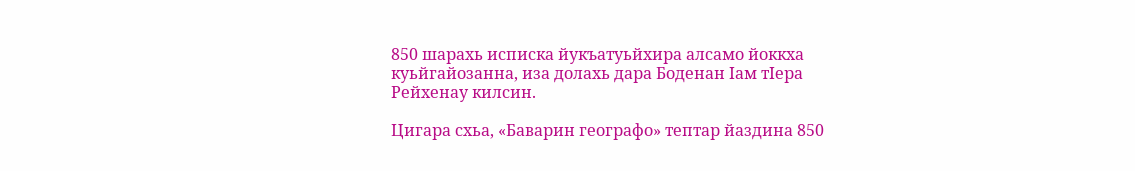850 шарахь исписка йукъатуьйхира алсамо йоккха куьйгайозанна, иза долахь дара Боденан Ӏам тӀера Рейхенау килсин.

Цигара схьа, «Баварин географо» тептар йаздина 850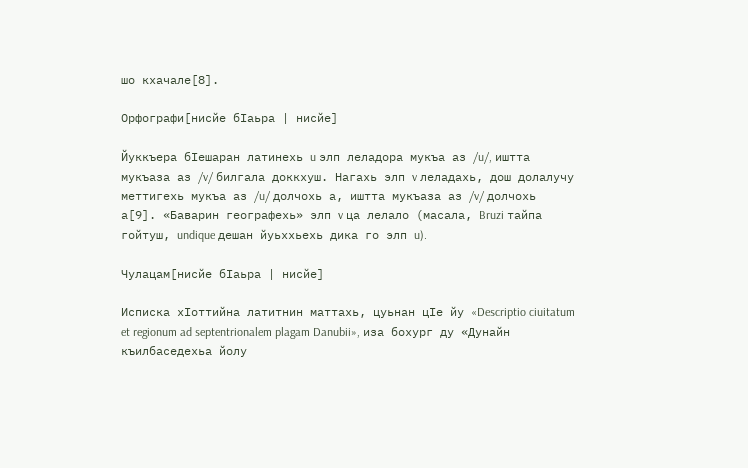шо кхачале[8].

Орфографи[нисйе бӀаьра | нисйе]

Йуккъера бӀешаран латинехь u элп леладора мукъа аз /u/, иштта мукъаза аз /v/ билгала доккхуш. Нагахь элп v леладахь, дош долалучу меттигехь мукъа аз /u/ долчохь а, иштта мукъаза аз /v/ долчохь а[9]. «Баварин географехь» элп v ца лелало (масала, Bruzi тайпа гойтуш, undique дешан йуьххьехь дика го элп u).

Чулацам[нисйе бӀаьра | нисйе]

Исписка хӀоттийна латитнин маттахь, цуьнан цӀе йу «Descriptio ciuitatum et regionum ad septentrionalem plagam Danubii», иза бохург ду «Дунайн къилбаседехьа йолу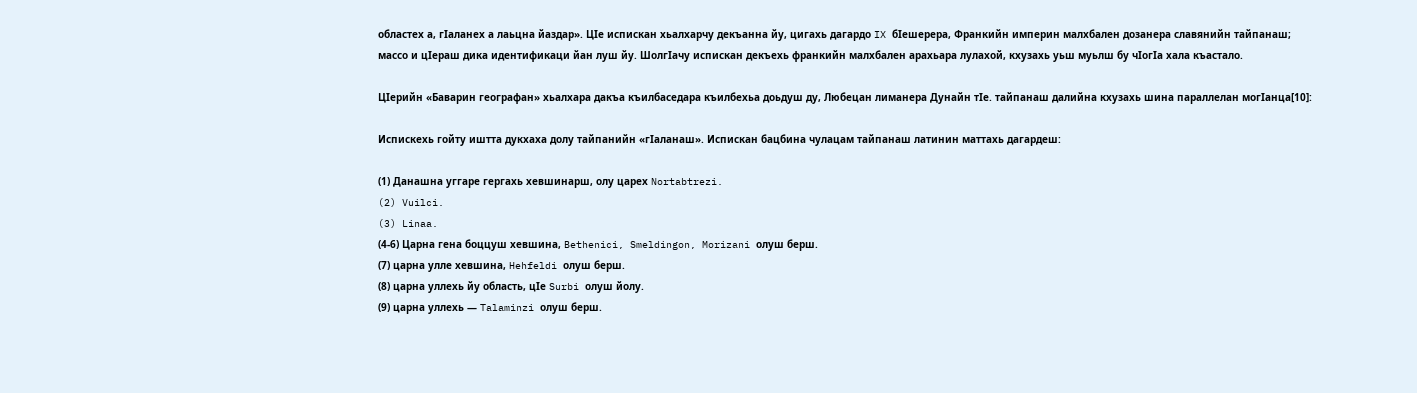областех а, гӀаланех а лаьцна йаздар». ЦӀе испискан хьалхарчу декъанна йу, цигахь дагардо IX бӀешерера, Франкийн империн малхбален дозанера славянийн тайпанаш; массо и цӀераш дика идентификаци йан луш йу. ШолгӀачу испискан декъехь франкийн малхбален арахьара лулахой, кхузахь уьш муьлш бу чӀогӀа хала къастало.

ЦӀерийн «Баварин географан» хьалхара дакъа къилбаседара къилбехьа доьдуш ду, Любецан лиманера Дунайн тӀе. тайпанаш далийна кхузахь шина параллелан могӀанца[10]:

Испискехь гойту иштта дукхаха долу тайпанийн «гӀаланаш». Испискан бацбина чулацам тайпанаш латинин маттахь дагардеш:

(1) Данашна уггаре гергахь хевшинарш, олу царех Nortabtrezi.
(2) Vuilci.
(3) Linaa.
(4-6) Царна гена боццуш хевшина, Bethenici, Smeldingon, Morizani олуш берш.
(7) царна улле хевшина, Hehfeldi олуш берш.
(8) царна уллехь йу область, цӀе Surbi олуш йолу.
(9) царна уллехь — Talaminzi олуш берш.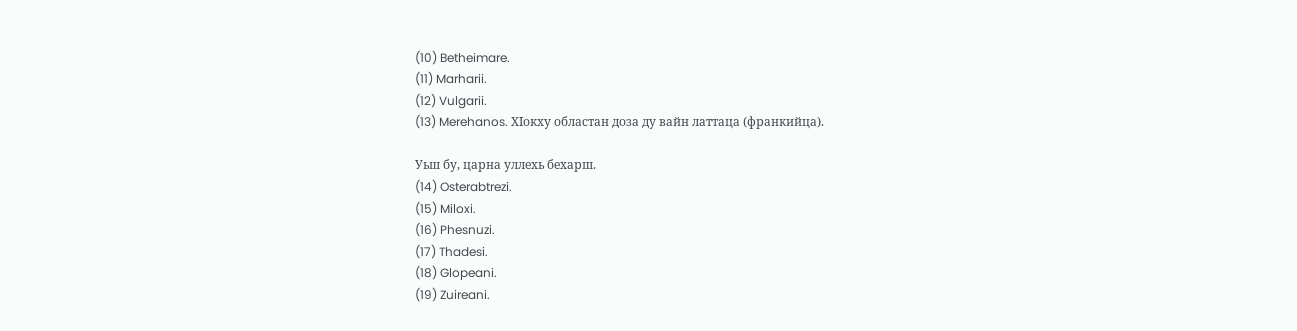(10) Betheimare.
(11) Marharii.
(12) Vulgarii.
(13) Merehanos. ХӀокху областан доза ду вайн латтаца (франкийца).

Уьш бу, царна уллехь бехарш.
(14) Osterabtrezi.
(15) Miloxi.
(16) Phesnuzi.
(17) Thadesi.
(18) Glopeani.
(19) Zuireani.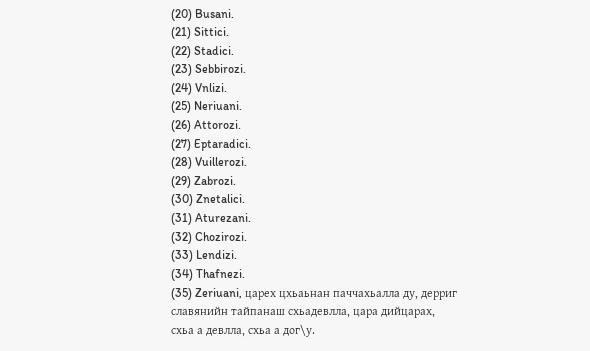(20) Busani.
(21) Sittici.
(22) Stadici.
(23) Sebbirozi.
(24) Vnlizi.
(25) Neriuani.
(26) Attorozi.
(27) Eptaradici.
(28) Vuillerozi.
(29) Zabrozi.
(30) Znetalici.
(31) Aturezani.
(32) Chozirozi.
(33) Lendizi.
(34) Thafnezi.
(35) Zeriuani, царех цхьаьнан паччахьалла ду, дерриг славянийн тайпанаш схьадевлла, цара дийцарах, схьа а девлла, схьа а дог\у.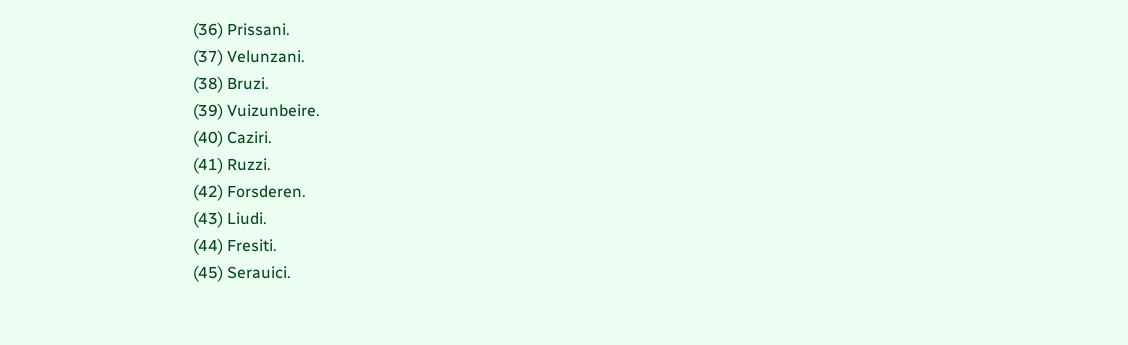(36) Prissani.
(37) Velunzani.
(38) Bruzi.
(39) Vuizunbeire.
(40) Caziri.
(41) Ruzzi.
(42) Forsderen.
(43) Liudi.
(44) Fresiti.
(45) Serauici.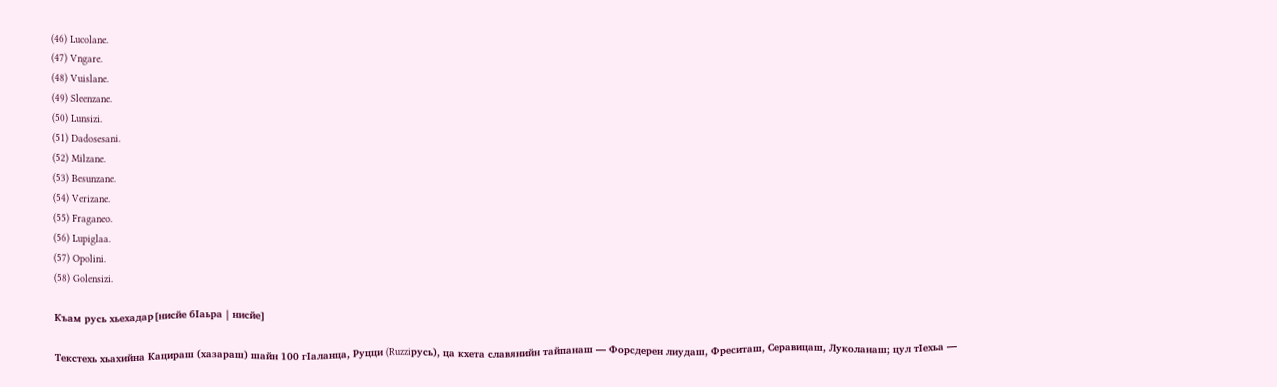(46) Lucolane.
(47) Vngare.
(48) Vuislane.
(49) Sleenzane.
(50) Lunsizi.
(51) Dadosesani.
(52) Milzane.
(53) Besunzane.
(54) Verizane.
(55) Fraganeo.
(56) Lupiglaa.
(57) Opolini.
(58) Golensizi.

Къам русь хьехадар[нисйе бӀаьра | нисйе]

Текстехь хьахийна Кацираш (хазараш) шайн 100 гӀаланца, Руцци (Ruzziрусь), ца кхета славянийн тайпанаш — Форсдерен лиудаш, Фреситаш, Серавицаш, Луколанаш; цул тӀехьа —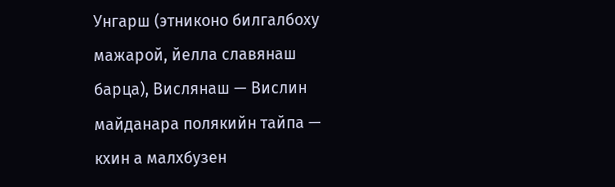Унгарш (этниконо билгалбоху мажарой, йелла славянаш барца), Вислянаш — Вислин майданара полякийн тайпа — кхин а малхбузен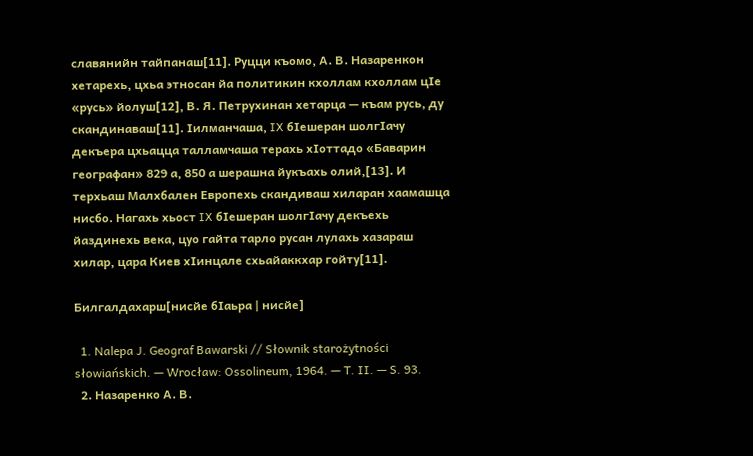славянийн тайпанаш[11]. Руцци къомо, А. В. Назаренкон хетарехь, цхьа этносан йа политикин кхоллам кхоллам цӀе «русь» йолуш[12], В. Я. Петрухинан хетарца — къам русь, ду скандинаваш[11]. Ӏилманчаша, IX бӀешеран шолгӀачу декъера цхьацца талламчаша терахь хӀоттадо «Баварин географан» 829 а, 850 а шерашна йукъахь олий,[13]. И терхьаш Малхбален Европехь скандиваш хиларан хаамашца нисбо. Нагахь хьост IX бӀешеран шолгӀачу декъехь йаздинехь века, цуо гайта тарло русан лулахь хазараш хилар, цара Киев хӀинцале схьайаккхар гойту[11].

Билгалдахарш[нисйе бӀаьра | нисйе]

  1. Nalepa J. Geograf Bawarski // Słownik starożytności słowiańskich. — Wrocław: Ossolineum, 1964. — T. II. — S. 93.
  2. Назаренко А. В.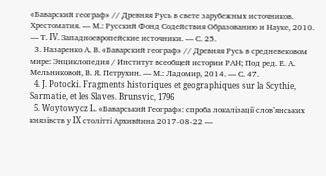«Баварский географ» // Древняя Русь в свете зарубежных источников. Хрестоматия. — М.: Русский Фонд Содействия Образованию и Науке, 2010. — Т. IV. Западноевропейские источники. — С. 25.
  3. Назаренко А. В. «Баварский географ» // Древняя Русь в средневековом мире: Энциклопедия / Институт всеобщей истории РАН; Под ред. Е. А. Мельниковой, В. Я. Петрухин. — М.: Ладомир, 2014. — С. 47.
  4. J. Potocki. Fragments historiques et geographiques sur la Scythie, Sarmatie, et les Slaves. Brunsvic, 1796
  5. Woytowycz L. «Баварський Географ»: спроба локалізації cлов’янських князівств у IX століттi Архивйина 2017-08-22 —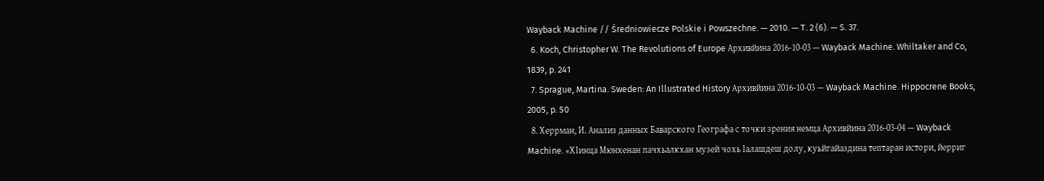Wayback Machine // Średniowiecze Polskie i Powszechne. — 2010. — T. 2 (6). — S. 37.
  6. Koch, Christopher W. The Revolutions of Europe Архивйина 2016-10-03 — Wayback Machine. Whiltaker and Co, 1839, p. 241
  7. Sprague, Martina. Sweden: An Illustrated History Архивйина 2016-10-03 — Wayback Machine. Hippocrene Books, 2005, p. 50
  8. Херрман, И. Анализ данных Баварского Географа с точки зрения немца Архивйина 2016-03-04 — Wayback Machine. «ХӀинца Мюнхенан пачхьалкхан музей чохь Ӏалашдеш долу, куьйгайаздина тептаран истори, йерриг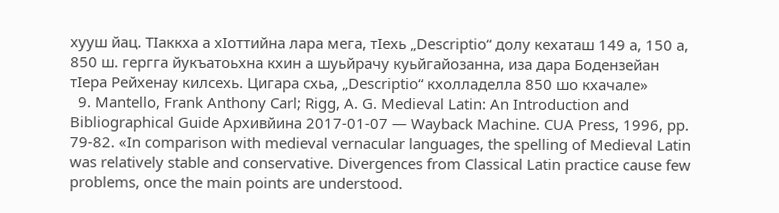хууш йац. ТӀаккха а хӀоттийна лара мега, тӀехь „Descriptio“ долу кехаташ 149 а, 150 а, 850 ш. гергга йукъатоьхна кхин а шуьйрачу куьйгайозанна, иза дара Бодензейан тӀера Рейхенау килсехь. Цигара схьа, „Descriptio“ кхолладелла 850 шо кхачале»
  9. Mantello, Frank Anthony Carl; Rigg, A. G. Medieval Latin: An Introduction and Bibliographical Guide Архивйина 2017-01-07 — Wayback Machine. CUA Press, 1996, pp. 79-82. «In comparison with medieval vernacular languages, the spelling of Medieval Latin was relatively stable and conservative. Divergences from Classical Latin practice cause few problems, once the main points are understood.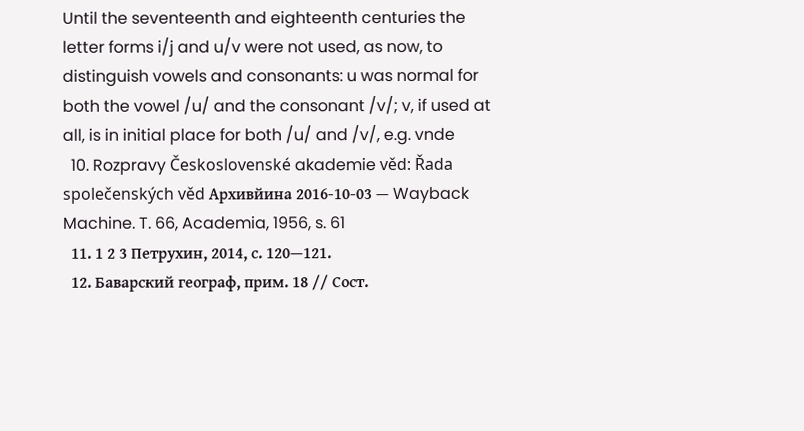Until the seventeenth and eighteenth centuries the letter forms i/j and u/v were not used, as now, to distinguish vowels and consonants: u was normal for both the vowel /u/ and the consonant /v/; v, if used at all, is in initial place for both /u/ and /v/, e.g. vnde
  10. Rozpravy Československé akademie věd: Řada společenských věd Архивйина 2016-10-03 — Wayback Machine. T. 66, Academia, 1956, s. 61
  11. 1 2 3 Петрухин, 2014, с. 120—121.
  12. Баварский географ, прим. 18 // Сост.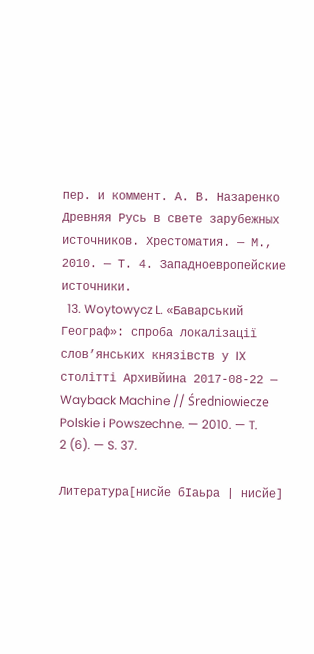пер. и коммент. А. В. Назаренко Древняя Русь в свете зарубежных источников. Хрестоматия. — М., 2010. — Т. 4. Западноевропейские источники.
  13. Woytowycz L. «Баварський Географ»: спроба локалізації cлов’янських князівств у IX століттi Архивйина 2017-08-22 — Wayback Machine // Średniowiecze Polskie i Powszechne. — 2010. — T. 2 (6). — S. 37.

Литература[нисйе бӀаьра | нисйе]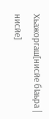Хьажоргаш[нисйе бӀаьра | нисйе]